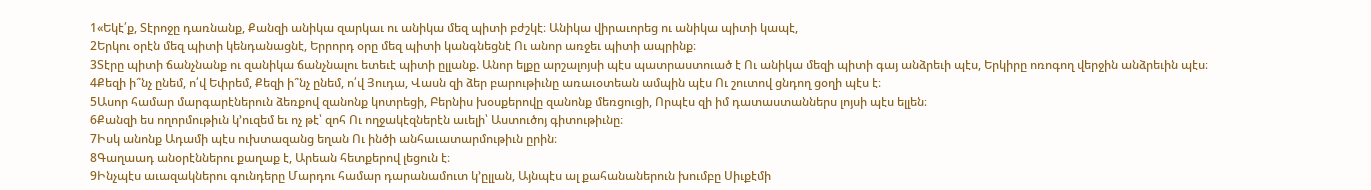1«Եկէ՛ք, Տէրոջը դառնանք, Քանզի անիկա զարկաւ ու անիկա մեզ պիտի բժշկէ։ Անիկա վիրաւորեց ու անիկա պիտի կապէ,
2Երկու օրէն մեզ պիտի կենդանացնէ, Երրորդ օրը մեզ պիտի կանգնեցնէ Ու անոր առջեւ պիտի ապրինք։
3Տէրը պիտի ճանչնանք ու զանիկա ճանչնալու ետեւէ պիտի ըլլանք. Անոր ելքը արշալոյսի պէս պատրաստուած է Ու անիկա մեզի պիտի գայ անձրեւի պէս, Երկիրը ոռոգող վերջին անձրեւին պէս։
4Քեզի ի՞նչ ընեմ, ո՛վ Եփրեմ, Քեզի ի՞նչ ընեմ, ո՛վ Յուդա, Վասն զի ձեր բարութիւնը առաւօտեան ամպին պէս Ու շուտով ցնդող ցօղի պէս է։
5Ասոր համար մարգարէներուն ձեռքով զանոնք կոտրեցի, Բերնիս խօսքերովը զանոնք մեռցուցի, Որպէս զի իմ դատաստաններս լոյսի պէս ելլեն։
6Քանզի ես ողորմութիւն կ’ուզեմ եւ ոչ թէ՝ զոհ Ու ողջակէզներէն աւելի՝ Աստուծոյ գիտութիւնը։
7Իսկ անոնք Ադամի պէս ուխտազանց եղան Ու ինծի անհաւատարմութիւն ըրին։
8Գաղաադ անօրէններու քաղաք է, Արեան հետքերով լեցուն է։
9Ինչպէս աւազակներու գունդերը Մարդու համար դարանամուտ կ’ըլլան, Այնպէս ալ քահանաներուն խումբը Սիւքէմի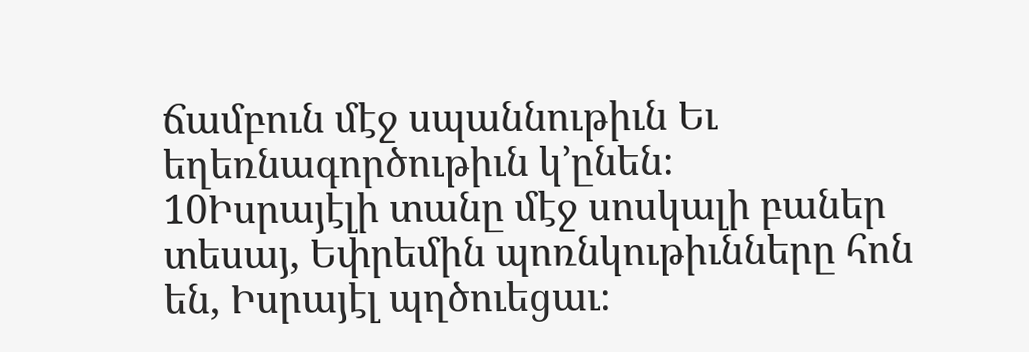ճամբուն մէջ սպաննութիւն Եւ եղեռնագործութիւն կ’ընեն։
10Իսրայէլի տանը մէջ սոսկալի բաներ տեսայ, Եփրեմին պոռնկութիւնները հոն են, Իսրայէլ պղծուեցաւ։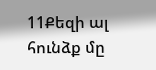11Քեզի ալ հունձք մը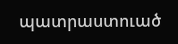պատրաստուած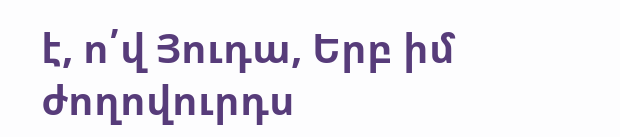է, ո՛վ Յուդա, Երբ իմ ժողովուրդս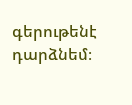գերութենէ դարձնեմ։